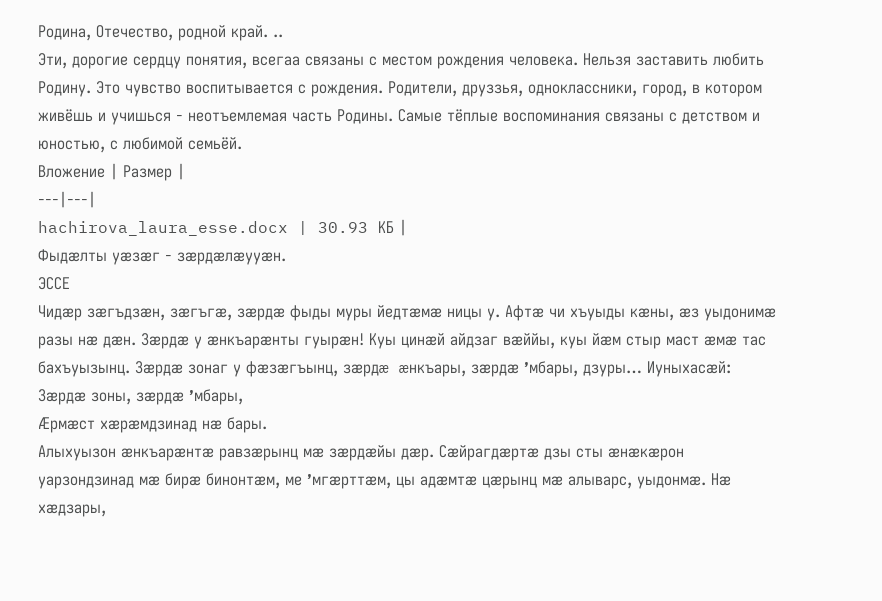Родина, Отечество, родной край. ..
Эти, дорогие сердцу понятия, всегаа связаны с местом рождения человека. Нельзя заставить любить Родину. Это чувство воспитывается с рождения. Родители, друззья, одноклассники, город, в котором живёшь и учишься - неотъемлемая часть Родины. Самые тёплые воспоминания связаны с детством и юностью, с любимой семьёй.
Вложение | Размер |
---|---|
hachirova_laura_esse.docx | 30.93 КБ |
Фыдæлты уæзæг - зæрдæлæууæн.
ЭССЕ
Чидæр зæгъдзæн, зæгъгæ, зæрдæ фыды муры йедтæмæ ницы у. Афтæ чи хъуыды кæны, æз уыдонимæ разы нæ дæн. Зæрдæ у æнкъарæнты гуырæн! Куы цинæй айдзаг вæййы, куы йæм стыр маст æмæ тас бахъуызынц. Зæрдæ зонаг у фæзæгъынц, зæрдæ æнкъары, зæрдæ ׳мбары, дзуры… Иуныхасæй:
Зæрдæ зоны, зæрдæ ׳мбары,
Æрмæст хæрæмдзинад нæ бары.
Алыхуызон æнкъарæнтæ равзæрынц мæ зæрдæйы дæр. Сæйрагдæртæ дзы сты æнæкæрон уарзондзинад мæ бирæ бинонтæм, ме ׳мгæрттæм, цы адæмтæ цæрынц мæ алыварс, уыдонмæ. Нæ хæдзары,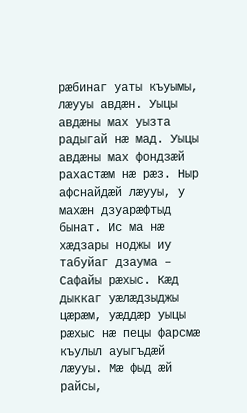рæбинаг уаты къуымы, лæууы авдæн. Уыцы авдæны мах уызта радыгай нæ мад. Уыцы авдæны мах фондзæй рахастæм нæ рæз. Ныр афснайдæй лæууы, у махæн дзуарæфтыд бынат. Ис ма нæ хæдзары ноджы иу табуйаг дзаума – Сафайы рæхыс. Кæд дыккаг уæлæдзыджы цæрæм, уæддæр уыцы рæхыс нæ пецы фарсмæ къулыл ауыгъдæй лæууы. Мæ фыд æй райсы,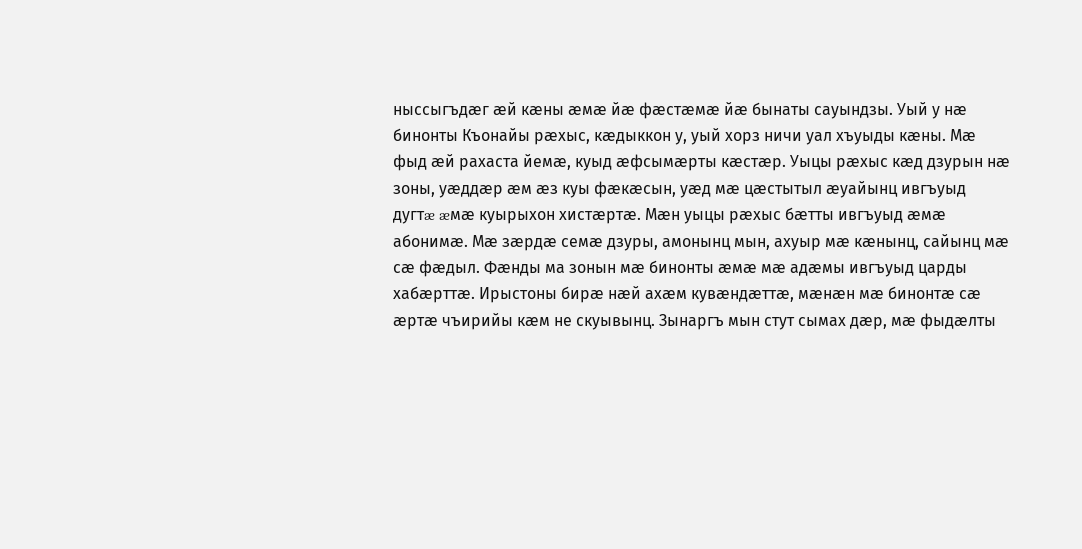ныссыгъдæг æй кæны æмæ йæ фæстæмæ йæ бынаты сауындзы. Уый у нæ бинонты Къонайы рæхыс, кæдыккон у, уый хорз ничи уал хъуыды кæны. Мæ фыд æй рахаста йемæ, куыд æфсымæрты кæстæр. Уыцы рæхыс кæд дзурын нæ зоны, уæддæр æм æз куы фæкæсын, уæд мæ цæстытыл æуайынц ивгъуыд дугтæ æмæ куырыхон хистæртæ. Мæн уыцы рæхыс бæтты ивгъуыд æмæ абонимæ. Мæ зæрдæ семæ дзуры, амонынц мын, ахуыр мæ кæнынц, сайынц мæ сæ фæдыл. Фæнды ма зонын мæ бинонты æмæ мæ адæмы ивгъуыд царды хабæрттæ. Ирыстоны бирæ нæй ахæм кувæндæттæ, мæнæн мæ бинонтæ сæ æртæ чъирийы кæм не скуывынц. Зынаргъ мын стут сымах дæр, мæ фыдæлты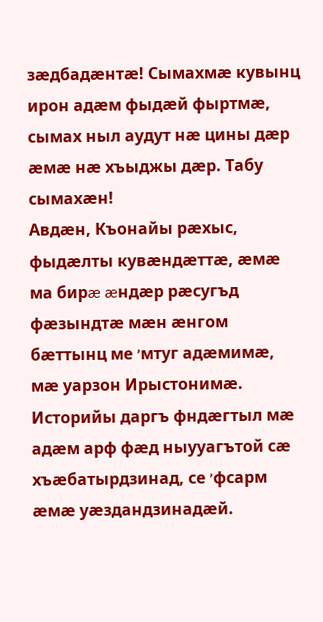зæдбадæнтæ! Сымахмæ кувынц ирон адæм фыдæй фыртмæ, сымах ныл аудут нæ цины дæр æмæ нæ хъыджы дæр. Табу сымахæн!
Авдæн, Къонайы рæхыс, фыдæлты кувæндæттæ, æмæ ма бирæ æндæр рæсугъд фæзындтæ мæн æнгом бæттынц ме ׳мтуг адæмимæ, мæ уарзон Ирыстонимæ.
Историйы даргъ фндæгтыл мæ адæм арф фæд ныууагътой сæ
хъæбатырдзинад, се ׳фсарм æмæ уæздандзинадæй.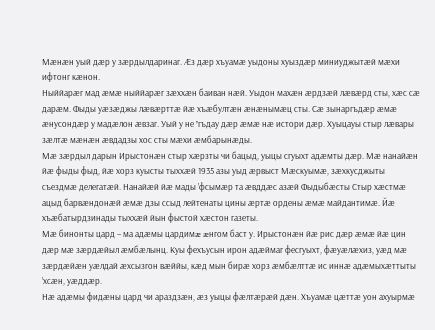Мæнæн уый дæр у зæрдылдаринаг. Æз дæр хъуамæ уыдоны хуыздæр миниуджытæй мæхи ифтонг кæнон.
Ныййарæг мад æмæ ныййарæг зæххæн баиван нæй. Уыдон махæн æрдзæй лæвæрд сты, хæс сæ дарæм. Фыды уæзæджы лæвæрттæ йæ хъæбултæн æнæнымæц сты. Сæ зынаргъдæр æмæ æнусондæр у мадæлон æвзаг. Уый у не ׳гъдау дæр æмæ нæ истори дæр. Хуыцауы стыр лæвары зæлтæ мæнæн æвдадзы хос сты мæхи æмбарынæды.
Мæ зæрдыл дарын Ирыстонæн стыр хæрзты чи бацыд, уыцы сгуыхт адæмты дæр. Мæ нанайæн йæ фыды фыд, йæ хорз куысты тыххæй 1935 азы уыд æрвыст Мæскуымæ, зæхкусджыты съездмæ делегатæй. Нанайæй йæ мады ’фсымæр та æвддæс азæй Фыдыбæсты Стыр хæстмæ ацыд барвæндонæй æмæ дзы ссыд лейтенаты цины æртæ ордены æмæ майдантимæ. Йæ хъæбатырдзинады тыххæй йын фыстой хæстон газеты.
Мæ бинонты цард – ма адæмы цардимæ æнгом баст у. Ирыстонæн йæ рис дæр æмæ йæ цин дæр мæ зæрдæйыл æмбæлынц. Куы фехъусын ирон адæймаг фесгуыхт, фæуæлæхиз, уæд мæ зæрдæйæн уæлдай æхсызгон вæййы, кæд мын бирæ хорз æмбæлттæ ис иннæ адæмыхæттыты ’хсæн, уæддæр.
Нæ адæмы фидæны цард чи араздзæн, æз уыцы фæлтæрæй дæн. Хъуамæ цæттæ уон ахуырмæ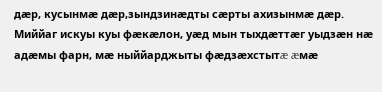дæр, кусынмæ дæр,зындзинæдты сæрты ахизынмæ дæр. Миййаг искуы куы фæкæлон, уæд мын тыхдæттæг уыдзæн нæ адæмы фарн, мæ ныййарджыты фæдзæхстытæ æмæ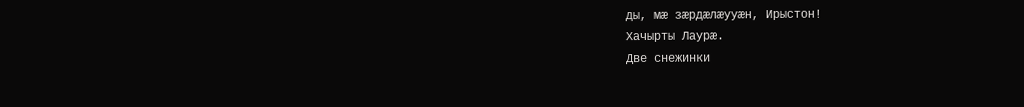ды, мæ зæрдæлæууæн, Ирыстон!
Хачырты Лаурæ.
Две снежинки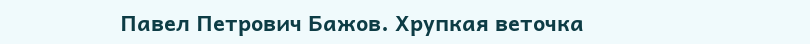Павел Петрович Бажов. Хрупкая веточка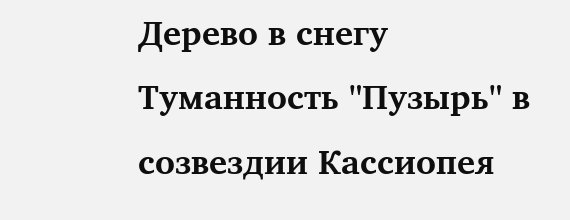Дерево в снегу
Туманность "Пузырь" в созвездии Кассиопея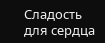Сладость для сердца